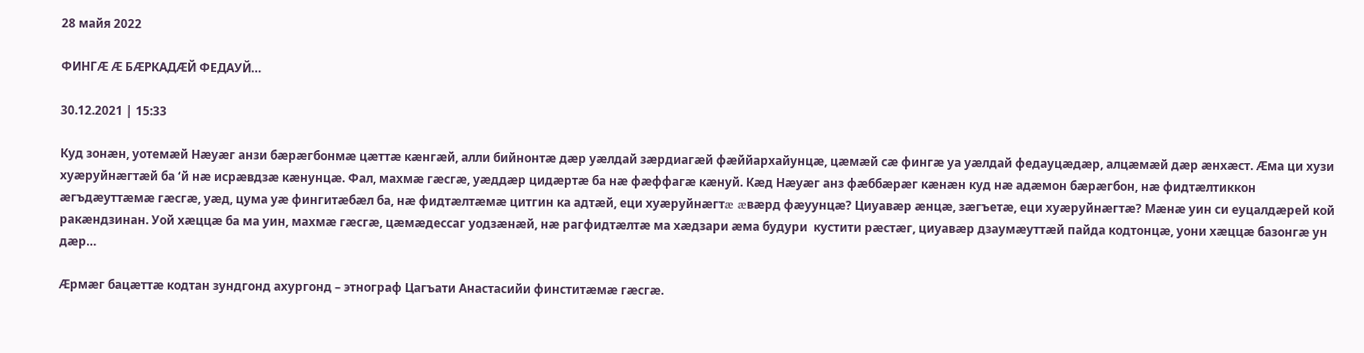28 майя 2022

ФИНГӔ Ӕ БӔРКАДӔЙ ФЕДАУЙ…

30.12.2021 | 15:33

Куд зонæн, уотемæй Нæуæг анзи бæрæгбонмæ цæттæ кæнгæй, алли бийнонтæ дæр уæлдай зæрдиагæй фæййархайунцæ, цæмæй сæ фингæ уа уæлдай федауцæдæр, алцæмæй дæр æнхæст. Æма ци хузи хуæруйнæгтæй ба ‘й нæ исрæвдзæ кæнунцæ. Фал, махмæ гæсгæ, уæддæр цидæртæ ба нæ фæффагæ кæнуй. Кæд Нæуæг анз фæббæрæг кæнæн куд нæ адæмон бæрæгбон, нæ фидтæлтиккон æгъдæуттæмæ гæсгæ, уæд, цума уæ фингитæбæл ба, нæ фидтæлтæмæ цитгин ка адтæй, еци хуæруйнæгтæ æвæрд фæуунцæ? Циуавæр æнцæ, зæгъетæ, еци хуæруйнæгтæ? Мæнæ уин си еуцалдæрей кой ракæндзинан. Уой хæццæ ба ма уин, махмæ гæсгæ, цæмæдессаг уодзæнæй, нæ рагфидтæлтæ ма хæдзари æма будури  кустити рæстæг, циуавæр дзаумæуттæй пайда кодтонцæ, уони хæццæ базонгæ ун дæр…

Æрмæг бацæттæ кодтан зундгонд ахургонд – этнограф Цагъати Анастасийи финститæмæ гæсгæ.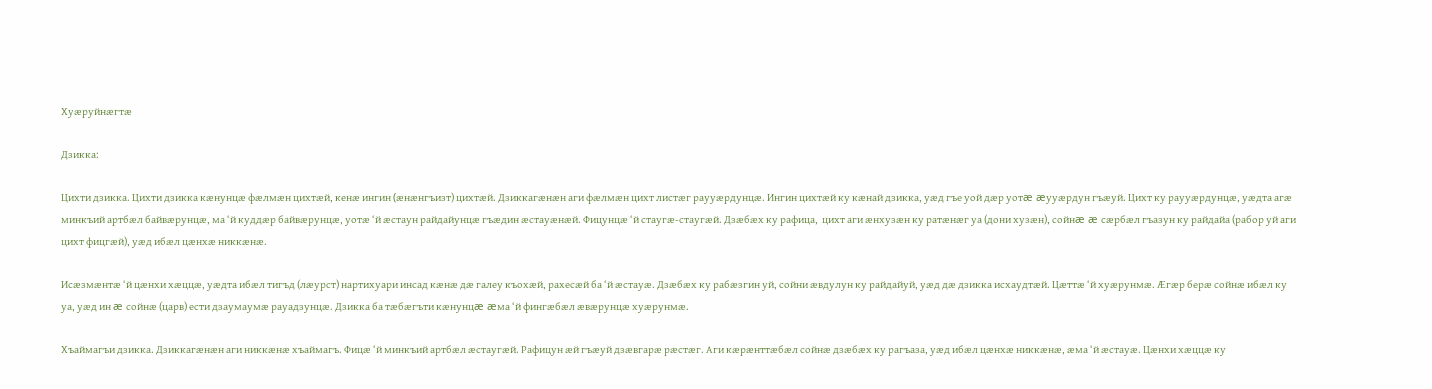Хуæруйнæгтæ

Дзикка:

Цихти дзикка. Цихти дзикка кæнунцæ фæлмæн цихтæй, кенæ ингин (æнæнгъизт) цихтæй. Дзиккагæнæн аги фæлмæн цихт листæг раууæрдунцæ. Ингин цихтæй ку кæнай дзикка, уæд гъе уой дæр уотæ æууæрдун гъæуй. Цихт ку раууæрдунцæ, уæдта агæ минкъий артбæл байвæрунцæ, ма ‘й куддæр байвæрунцæ, уотæ ‘й æстаун райдайунцæ гъæдин æстауæнæй. Фицунцæ ‘й стаугæ-стаугæй. Дзæбæх ку рафица,  цихт аги æнхузæн ку ратæнæг уа (дони хузæн), сойнæ æ сæрбæл гъазун ку райдайа (рабор уй аги цихт фицгæй), уæд ибæл цæнхæ никкæнæ.

Исæзмæнтæ ‘й цæнхи хæццæ, уæдта ибæл тигъд (лæурст) нартихуари инсад кæнæ дæ галеу къохæй, рахесæй ба ‘й æстауæ. Дзæбæх ку рабæзгин уй, сойни æвдулун ку райдайуй, уæд дæ дзикка исхаудтæй. Цæттæ ‘й хуæрунмæ. Æгæр берæ сойнæ ибæл ку уа, уæд ин æ сойнæ (царв) ести дзаумаумæ рауадзунцæ. Дзикка ба тæбæгъти кæнунцæ æма ‘й фингæбæл æвæрунцæ хуæрунмæ.

Хъаймагъи дзикка. Дзиккагæнæн аги никкæнæ хъаймагъ. Фицæ ‘й минкъий артбæл æстаугæй. Рафицун æй гъæуй дзæвгарæ рæстæг. Аги кæрæнттæбæл сойнæ дзæбæх ку рагъаза, уæд ибæл цæнхæ никкæнæ, æма ‘й æстауæ. Цæнхи хæццæ ку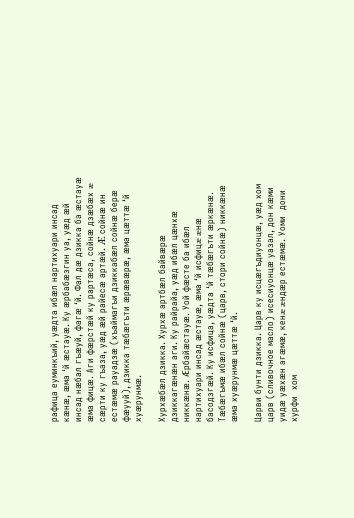рафица еуминкъий, уæдта ибæл нартихуари инсад кæнæ, æма ‘й æстауæ. Ку æрбабæзгин уа, уæд æй инсад нæбал гъæуй, фагæ ‘й. Фал дæ дзикка ба æстауæ æма фицæ. Аги фæрстæй ку рартæса, сойнæ дзæбæх æ сæрти ку гъаза, уæд æй райесæ артæй. Æ сойнæ ин естæмæ рауадзæ (хъаймагъи дзиккабæл сойнæ берæ фæууй), дзикка тæбæгъти æрæвæрæ, æма цæттæ ‘й хуæрунмæ.

Хурхæбæл дзикка. Хурхæ артбæл байвæрæ дзиккагæнæн аги. Ку райрайа, уæд ибæл цæнхæ никкæнæ. Æрбайæстауæ. Уой фæсте ба ибæл нартихуари инсад æстауæ, æма ‘й исфицæ æнæ басодзгæй. Ку исфица, уæдта ‘й тæбæгъти æркæнæ. Тæбæгъмæ ибæл сойнæ (царв, стори сойнæ) никкæнæ æма хуæрунмæ цæттæ ‘й.

Царви бунти дзикка. Царв ку исцæгъдиуонцæ, уæд хом царв (сливочное масло) исесиуонцæ уазал, дон кæми уидæ уæхæн агæмæ, кенæ æндæр естæмæ. Уоми  дони хурфи  хом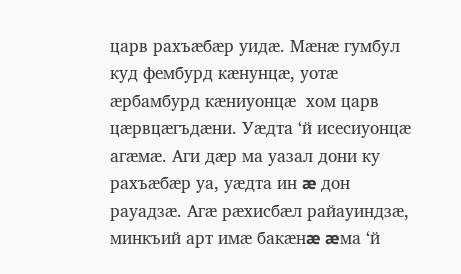царв рахъæбæр уидæ. Мæнæ гумбул куд фембурд кæнунцæ, уотæ æрбамбурд кæниуонцæ  хом царв цæрвцæгъдæни. Уæдта ‘й исесиуонцæ агæмæ. Аги дæр ма уазал дони ку рахъæбæр уа, уæдта ин æ дон рауадзæ. Агæ рæхисбæл райауиндзæ, минкъий арт имæ бакæнæ æма ‘й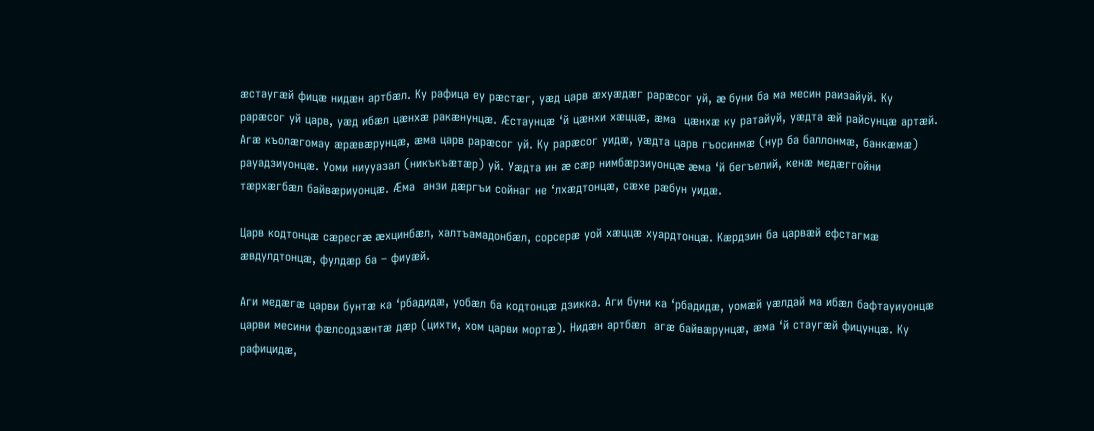æстаугæй фицæ нидæн артбæл. Ку рафица еу рæстæг, уæд царв æхуæдæг рарæсог уй, æ буни ба ма месин раизайуй. Ку рарæсог уй царв, уæд ибæл цæнхæ ракæнунцæ. Æстаунцæ ‘й цæнхи хæццæ, æма  цæнхæ ку ратайуй, уæдта æй райсунцæ артæй.  Агæ къолæгомау æрæвæрунцæ, æма царв рарæсог уй. Ку рарæсог уидæ, уæдта царв гъосинмæ (нур ба баллонмæ, банкæмæ) рауадзиуонцæ. Уоми ниууазал (никъкъæтæр) уй. Уæдта ин æ сæр нимбæрзиуонцæ æма ‘й бегъелий, кенæ медæггойни тæрхæгбæл байвæриуонцæ. Æма  анзи дæргъи сойнаг не ‘лхæдтонцæ, сæхе рæбун уидæ.

Царв кодтонцæ сæресгæ æхцинбæл, халтъамадонбæл, сорсерæ уой хæццæ хуардтонцæ. Кæрдзин ба царвæй ефстагмæ æвдулдтонцæ, фулдæр ба – фиуæй.

Аги медæгæ царви бунтæ ка ‘рбадидæ, уобæл ба кодтонцæ дзикка. Аги буни ка ‘рбадидæ, уомæй уæлдай ма ибæл бафтауиуонцæ царви месини фæлсодзæнтæ дæр (цихти, хом царви мортæ). Нидæн артбæл  агæ байвæрунцæ, æма ‘й стаугæй фицунцæ. Ку рафицидæ,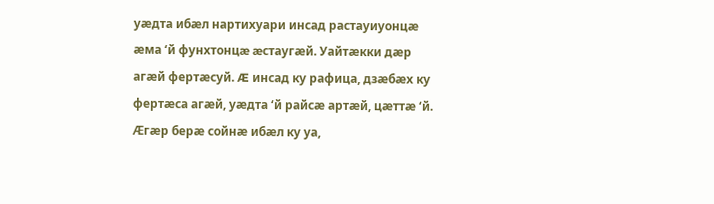уæдта ибæл нартихуари инсад растауиуонцæ æма ‘й фунхтонцæ æстаугæй. Уайтæкки дæр агæй фертæсуй. Æ инсад ку рафица, дзæбæх ку фертæса агæй, уæдта ‘й райсæ артæй, цæттæ ‘й. Æгæр берæ сойнæ ибæл ку уа,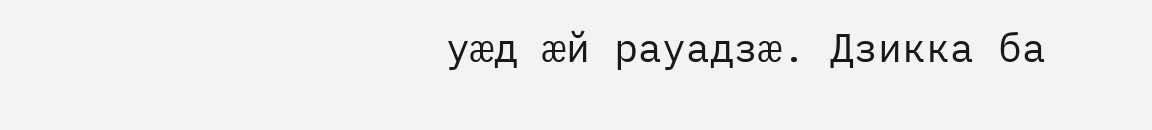уæд æй рауадзæ. Дзикка ба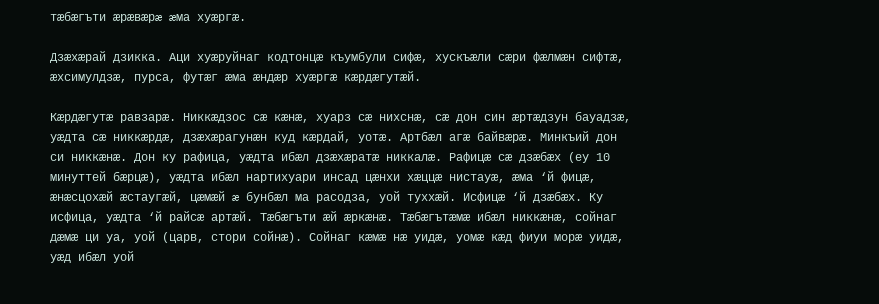тæбæгъти æрæвæрæ æма хуæргæ.

Дзæхæрай дзикка. Аци хуæруйнаг кодтонцæ къумбули сифæ, хускъæли сæри фæлмæн сифтæ, æхсимулдзæ, пурса, футæг æма æндæр хуæргæ кæрдæгутæй.

Кæрдæгутæ равзарæ. Никкæдзос сæ кæнæ, хуарз сæ нихснæ, сæ дон син æртæдзун бауадзæ, уæдта сæ никкæрдæ, дзæхæрагунæн куд кæрдай, уотæ. Артбæл агæ байвæрæ. Минкъий дон си никкæнæ. Дон ку рафица, уæдта ибæл дзæхæратæ никкалæ. Рафицæ сæ дзæбæх (еу 10 минуттей бæрцæ), уæдта ибæл нартихуари инсад цæнхи хæццæ нистауæ, æма ‘й фицæ, æнæсцохæй æстаугæй, цæмæй æ бунбæл ма расодза, уой туххæй. Исфицæ ‘й дзæбæх. Ку исфица, уæдта ‘й райсæ артæй. Тæбæгъти æй æркæнæ. Тæбæгътæмæ ибæл никкæнæ, сойнаг дæмæ ци уа, уой (царв, стори сойнæ). Сойнаг кæмæ нæ уидæ, уомæ кæд фиуи морæ уидæ, уæд ибæл уой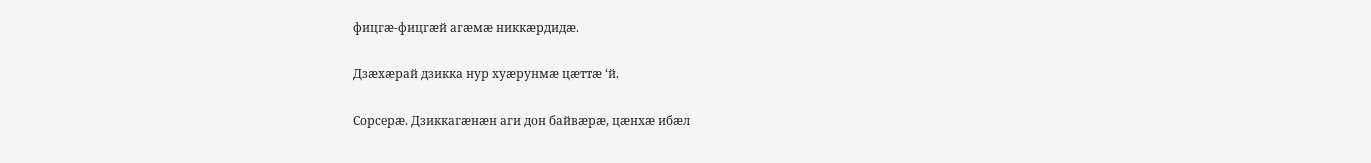фицгæ-фицгæй агæмæ никкæрдидæ.

Дзæхæрай дзикка нур хуæрунмæ цæттæ ‘й.

Сорсерæ. Дзиккагæнæн аги дон байвæрæ, цæнхæ ибæл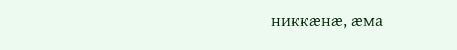никкæнæ, æма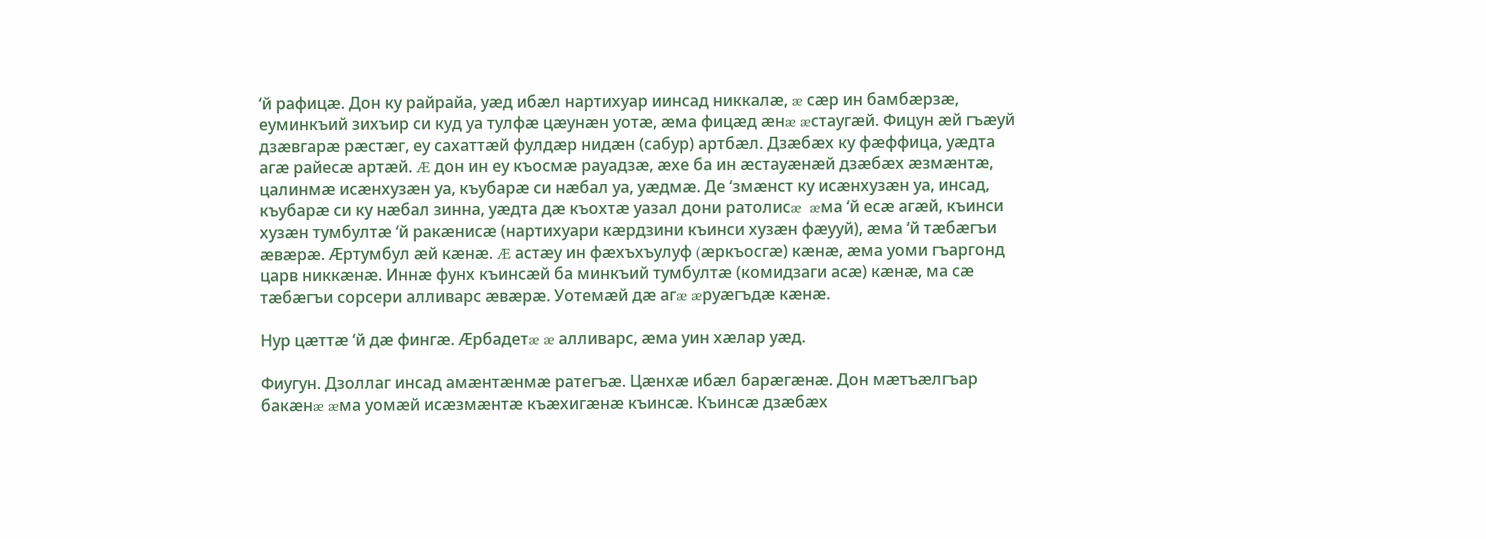‘й рафицæ. Дон ку райрайа, уæд ибæл нартихуар иинсад никкалæ, æ сæр ин бамбæрзæ, еуминкъий зихъир си куд уа тулфæ цæунæн уотæ, æма фицæд æнæ æстаугæй. Фицун æй гъæуй дзæвгарæ рæстæг, еу сахаттæй фулдæр нидæн (сабур) артбæл. Дзæбæх ку фæффица, уæдта агæ райесæ артæй. Æ дон ин еу къосмæ рауадзæ, æхе ба ин æстауæнæй дзæбæх æзмæнтæ, цалинмæ исæнхузæн уа, къубарæ си нæбал уа, уæдмæ. Де ‘змæнст ку исæнхузæн уа, инсад, къубарæ си ку нæбал зинна, уæдта дæ къохтæ уазал дони ратолисæ  æма ‘й есæ агæй, къинси хузæн тумбултæ ‘й ракæнисæ (нартихуари кæрдзини къинси хузæн фæууй), æма ‘й тæбæгъи æвæрæ. Æртумбул æй кæнæ. Æ астæу ин фæхъхъулуф (æркъосгæ) кæнæ, æма уоми гъаргонд царв никкæнæ. Иннæ фунх къинсæй ба минкъий тумбултæ (комидзаги асæ) кæнæ, ма сæ  тæбæгъи сорсери алливарс æвæрæ. Уотемæй дæ агæ æруæгъдæ кæнæ.

Нур цæттæ ‘й дæ фингæ. Æрбадетæ æ алливарс, æма уин хæлар уæд.

Фиугун. Дзоллаг инсад амæнтæнмæ ратегъæ. Цæнхæ ибæл барæгæнæ. Дон мæтъæлгъар бакæнæ æма уомæй исæзмæнтæ къæхигæнæ къинсæ. Къинсæ дзæбæх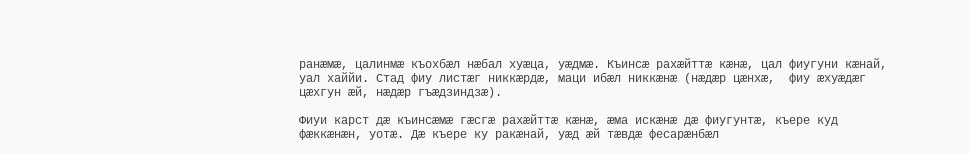ранæмæ, цалинмæ къохбæл нæбал хуæца, уæдмæ. Къинсæ рахæйттæ кæнæ, цал фиугуни кæнай, уал хаййи. Стад фиу листæг никкæрдæ, маци ибæл никкæнæ (нæдæр цæнхæ,  фиу æхуæдæг цæхгун æй, нæдæр гъæдзиндзæ).

Фиуи карст дæ къинсæмæ гæсгæ рахæйттæ кæнæ, æма искæнæ дæ фиугунтæ, къере куд фæккæнæн, уотæ. Дæ къере ку ракæнай, уæд æй тæвдæ фесарæнбæл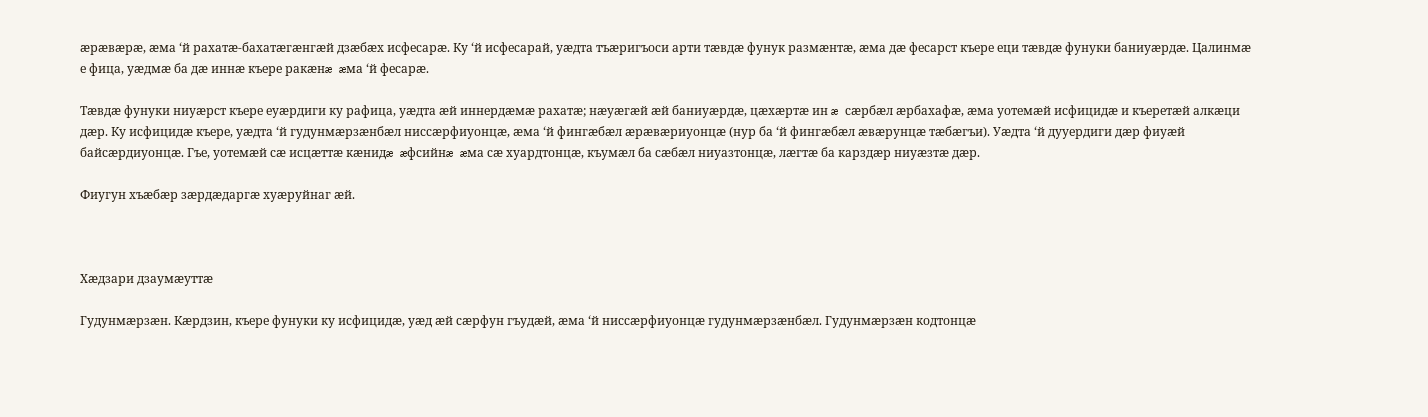æрæвæрæ, æма ‘й рахатæ-бахатæгæнгæй дзæбæх исфесарæ. Ку ‘й исфесарай, уæдта тъæригъоси арти тæвдæ фунук размæнтæ, æма дæ фесарст къере еци тæвдæ фунуки баниуæрдæ. Цалинмæ е фица, уæдмæ ба дæ иннæ къере ракæнæ æма ‘й фесарæ.

Тæвдæ фунуки ниуæрст къере еуæрдиги ку рафица, уæдта æй иннердæмæ рахатæ; нæуæгæй æй баниуæрдæ, цæхæртæ ин æ сæрбæл æрбахафæ, æма уотемæй исфицидæ и къеретæй алкæци дæр. Ку исфицидæ къере, уæдта ‘й гудунмæрзæнбæл ниссæрфиуонцæ, æма ‘й фингæбæл æрæвæриуонцæ (нур ба ‘й фингæбæл æвæрунцæ тæбæгъи). Уæдта ‘й дууердиги дæр фиуæй байсæрдиуонцæ. Гъе, уотемæй сæ исцæттæ кæнидæ æфсийнæ æма сæ хуардтонцæ, къумæл ба сæбæл ниуазтонцæ, лæгтæ ба карздæр ниуæзтæ дæр.

Фиугун хъæбæр зæрдæдаргæ хуæруйнаг æй.



Хæдзари дзаумæуттæ

Гудунмæрзæн. Кæрдзин, къере фунуки ку исфицидæ, уæд æй сæрфун гъудæй, æма ‘й ниссæрфиуонцæ гудунмæрзæнбæл. Гудунмæрзæн кодтонцæ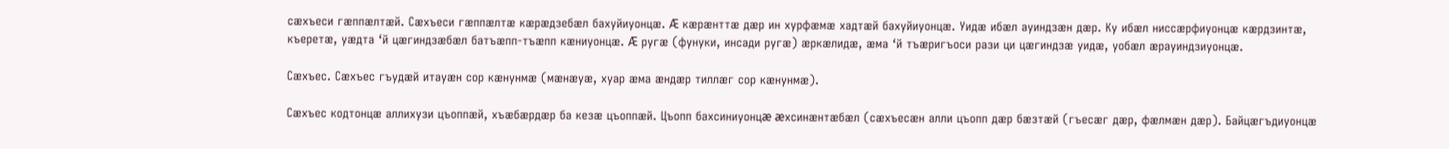сæхъеси гæппæлтæй. Сæхъеси гæппæлтæ кæрæдзебæл бахуйиуонцæ. Æ кæрæнттæ дæр ин хурфæмæ хадтæй бахуйиуонцæ. Уидæ ибæл ауиндзæн дæр. Ку ибæл ниссæрфиуонцæ кæрдзинтæ, къеретæ, уæдта ‘й цæгиндзæбæл батъæпп-тъæпп кæниуонцæ. Æ ругæ (фунуки, инсади ругæ) æркæлидæ, æма ‘й тъæригъоси рази ци цæгиндзæ уидæ, уобæл æрауиндзиуонцæ.

Сæхъес. Сæхъес гъудæй итауæн сор кæнунмæ (мæнæуæ, хуар æма æндæр тиллæг сор кæнунмæ).

Сæхъес кодтонцæ аллихузи цъоппæй, хъæбæрдæр ба кезæ цъоппæй. Цъопп бахсиниуонцæ æхсинæнтæбæл (сæхъесæн алли цъопп дæр бæзтæй (гъесæг дæр, фæлмæн дæр). Байцæгъдиуонцæ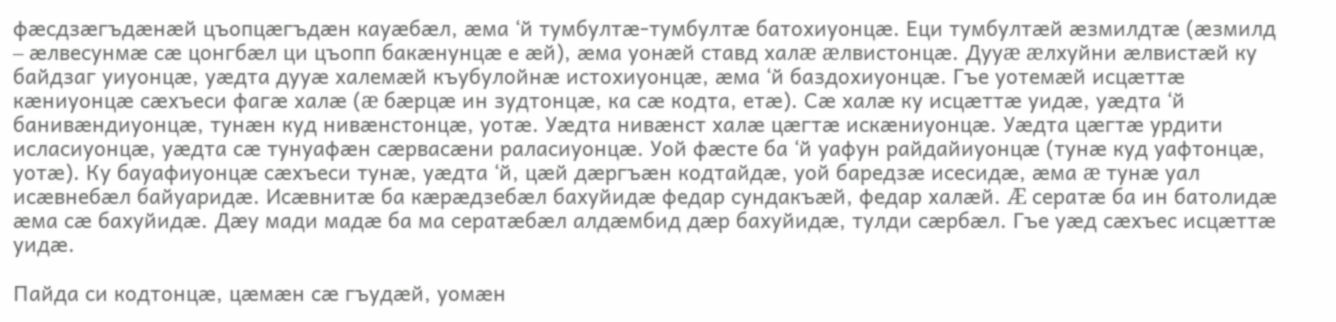фæсдзæгъдæнæй цъопцæгъдæн кауæбæл, æма ‘й тумбултæ-тумбултæ батохиуонцæ. Еци тумбултæй æзмилдтæ (æзмилд – æлвесунмæ сæ цонгбæл ци цъопп бакæнунцæ е æй), æма уонæй ставд халæ æлвистонцæ. Дууæ æлхуйни æлвистæй ку байдзаг уиуонцæ, уæдта дууæ халемæй къубулойнæ истохиуонцæ, æма ‘й баздохиуонцæ. Гъе уотемæй исцæттæ кæниуонцæ сæхъеси фагæ халæ (æ бæрцæ ин зудтонцæ, ка сæ кодта, етæ). Сæ халæ ку исцæттæ уидæ, уæдта ‘й банивæндиуонцæ, тунæн куд нивæнстонцæ, уотæ. Уæдта нивæнст халæ цæгтæ искæниуонцæ. Уæдта цæгтæ урдити исласиуонцæ, уæдта сæ тунуафæн сæрвасæни раласиуонцæ. Уой фæсте ба ‘й уафун райдайиуонцæ (тунæ куд уафтонцæ, уотæ). Ку бауафиуонцæ сæхъеси тунæ, уæдта ‘й, цæй дæргъæн кодтайдæ, уой баредзæ исесидæ, æма æ тунæ уал исæвнебæл байуаридæ. Исæвнитæ ба кæрæдзебæл бахуйидæ федар сундакъæй, федар халæй. Æ сератæ ба ин батолидæ æма сæ бахуйидæ. Дæу мади мадæ ба ма сератæбæл алдæмбид дæр бахуйидæ, тулди сæрбæл. Гъе уæд сæхъес исцæттæ уидæ.

Пайда си кодтонцæ, цæмæн сæ гъудæй, уомæн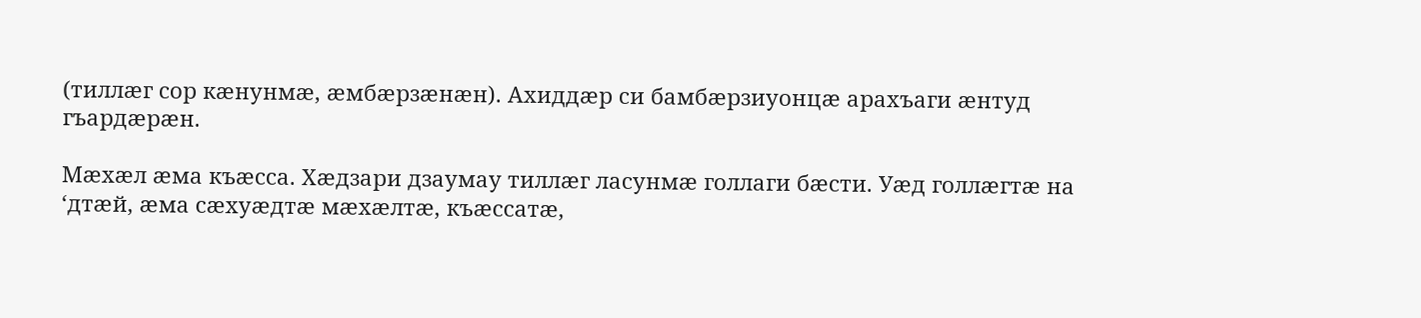(тиллæг сор кæнунмæ, æмбæрзæнæн). Ахиддæр си бамбæрзиуонцæ арахъаги æнтуд гъардæрæн.

Мæхæл æма къæсса. Хæдзари дзаумау тиллæг ласунмæ голлаги бæсти. Уæд голлæгтæ на  ‘дтæй, æма сæхуæдтæ мæхæлтæ, къæссатæ,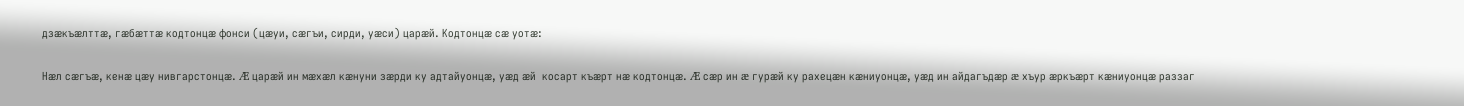дзæкъæлттæ, гæбæттæ кодтонцæ фонси (цæуи, сæгъи, сирди, уæси) царæй. Кодтонцæ сæ уотæ:

Нæл сæгъæ, кенæ цæу нивгарстонцæ. Æ царæй ин мæхæл кæнуни зæрди ку адтайуонцæ, уæд æй  косарт къæрт нæ кодтонцæ. Æ сæр ин æ гурæй ку рахецæн кæниуонцæ, уæд ин айдагъдæр æ хъур æркъæрт кæниуонцæ раззаг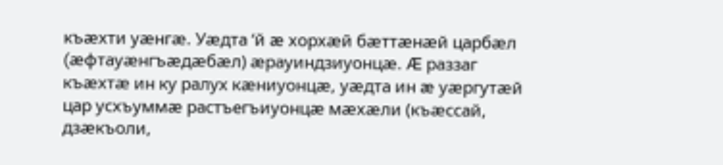къæхти уæнгæ. Уæдта ‘й æ хорхæй бæттæнæй царбæл (æфтауæнгъæдæбæл) æрауиндзиуонцæ. Æ раззаг къæхтæ ин ку ралух кæниуонцæ, уæдта ин æ уæргутæй цар усхъуммæ растъегъиуонцæ мæхæли (къæссай, дзæкъоли,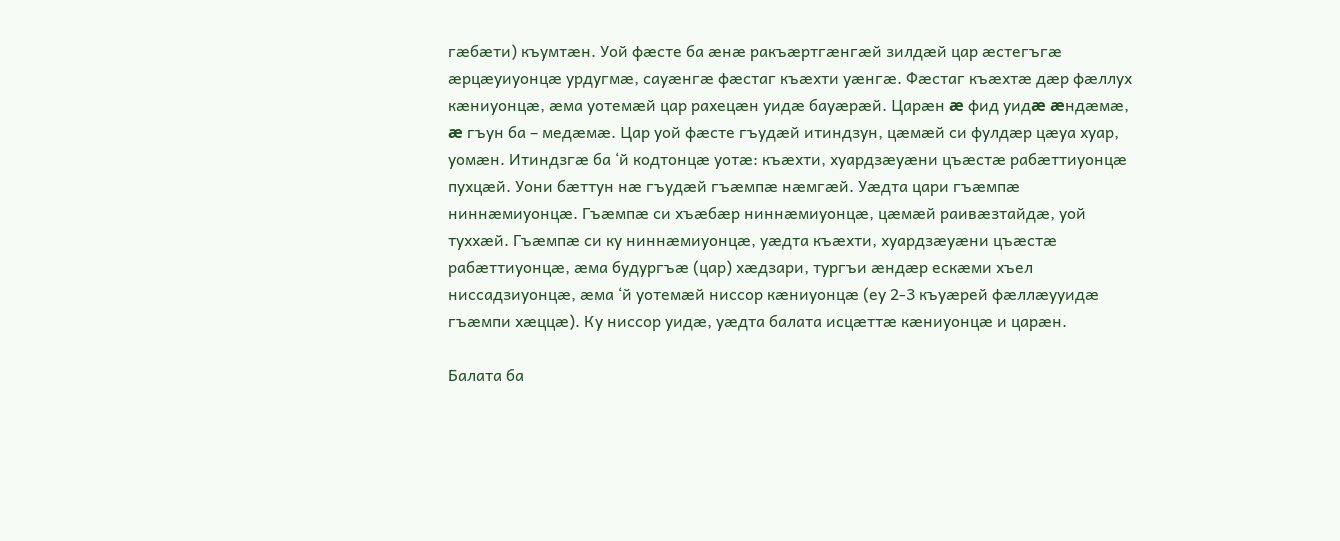гæбæти) къумтæн. Уой фæсте ба æнæ ракъæртгæнгæй зилдæй цар æстегъгæ æрцæуиуонцæ урдугмæ, сауæнгæ фæстаг къæхти уæнгæ. Фæстаг къæхтæ дæр фæллух кæниуонцæ, æма уотемæй цар рахецæн уидæ бауæрæй. Царæн æ фид уидæ æндæмæ, æ гъун ба – медæмæ. Цар уой фæсте гъудæй итиндзун, цæмæй си фулдæр цæуа хуар, уомæн. Итиндзгæ ба ‘й кодтонцæ уотæ: къæхти, хуардзæуæни цъæстæ рабæттиуонцæ пухцæй. Уони бæттун нæ гъудæй гъæмпæ нæмгæй. Уæдта цари гъæмпæ ниннæмиуонцæ. Гъæмпæ си хъæбæр ниннæмиуонцæ, цæмæй раивæзтайдæ, уой туххæй. Гъæмпæ си ку ниннæмиуонцæ, уæдта къæхти, хуардзæуæни цъæстæ рабæттиуонцæ, æма будургъæ (цар) хæдзари, тургъи æндæр ескæми хъел ниссадзиуонцæ, æма ‘й уотемæй ниссор кæниуонцæ (еу 2-3 къуæрей фæллæууидæ гъæмпи хæццæ). Ку ниссор уидæ, уæдта балата исцæттæ кæниуонцæ и царæн.

Балата ба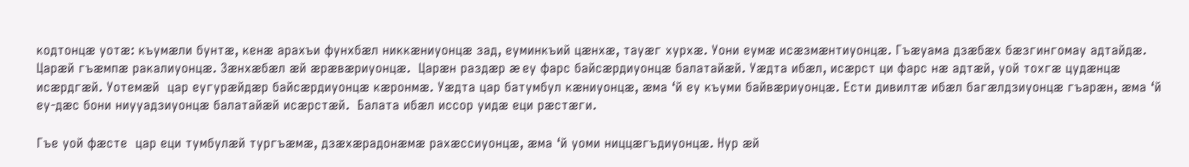кодтонцæ уотæ: къумæли бунтæ, кенæ арахъи фунхбæл никкæниуонцæ зад, еуминкъий цæнхæ, тауæг хурхæ. Уони еумæ исæзмæнтиуонцæ. Гъæуама дзæбæх бæзгингомау адтайдæ.  Царæй гъæмпæ ракалиуонцæ. Зæнхæбæл æй æрæвæриуонцæ.  Царæн раздæр æ еу фарс байсæрдиуонцæ балатайæй. Уæдта ибæл, исæрст ци фарс нæ адтæй, уой тохгæ цудæнцæ исæрдгæй. Уотемæй  цар еугурæйдæр байсæрдиуонцæ кæронмæ. Уæдта цар батумбул кæниуонцæ, æма ‘й еу къуми байвæриуонцæ. Ести дивилтæ ибæл багæлдзиуонцæ гъарæн, æма ‘й еу-дæс бони ниууадзиуонцæ балатайæй исæрстæй.  Балата ибæл иссор уидæ еци рæстæги.

Гъе уой фæсте  цар еци тумбулæй тургъæмæ, дзæхæрадонæмæ рахæссиуонцæ, æма ‘й уоми ниццæгъдиуонцæ. Нур æй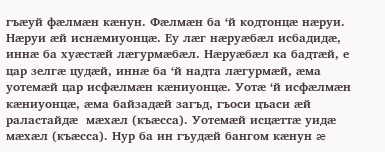гъæуй фæлмæн кæнун. Фæлмæн ба ‘й кодтонцæ нæруи. Нæруи æй иснæмиуонцæ. Еу лæг нæруæбæл исбадидæ, иннæ ба хуæстæй лæгурмæбæл. Нæруæбæл ка бадтæй, е цар зелгæ цудæй, иннæ ба ‘й надта лæгурмæй, æма уотемæй цар исфæлмæн кæниуонцæ. Уотæ ‘й исфæлмæн кæниуонцæ, æма байзадæй загъд, гъоси цъаси æй раластайдæ  мæхæл (къæсса). Уотемæй исцæттæ уидæ мæхæл (къæсса). Нур ба ин гъудæй бангом кæнун æ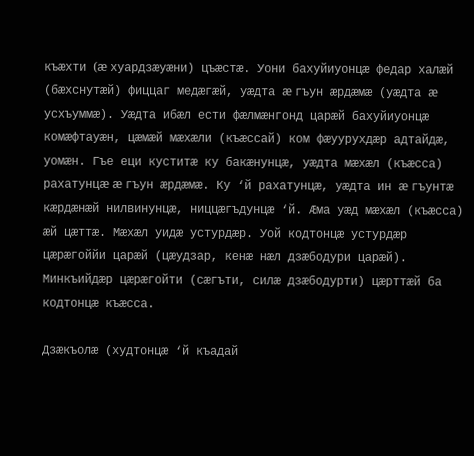къæхти (æ хуардзæуæни) цъæстæ. Уони бахуйиуонцæ федар халæй (бæхснутæй) фиццаг медæгæй, уæдта æ гъун æрдæмæ (уæдта æ усхъуммæ). Уæдта ибæл ести фæлмæнгонд царæй бахуйиуонцæ комæфтауæн, цæмæй мæхæли (къæссай) ком фæуурухдæр адтайдæ, уомæн. Гъе еци куститæ ку бакæнунцæ, уæдта мæхæл (къæсса) рахатунцæ æ гъун æрдæмæ. Ку ‘й рахатунцæ, уæдта ин æ гъунтæ кæрдæнæй нилвинунцæ, ниццæгъдунцæ ‘й. Æма уæд мæхæл (къæсса) æй цæттæ. Мæхæл уидæ устурдæр. Уой кодтонцæ устурдæр цæрæгоййи царæй (цæудзар, кенæ нæл дзæбодури царæй). Минкъийдæр цæрæгойти (сæгъти, силæ дзæбодурти) цæрттæй ба кодтонцæ къæсса.

Дзæкъолæ (худтонцæ ‘й къадай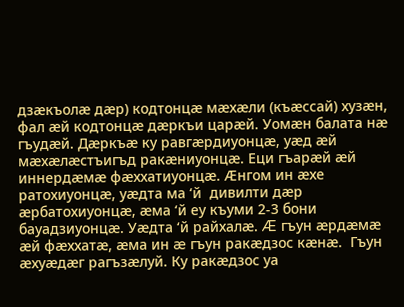дзæкъолæ дæр) кодтонцæ мæхæли (къæссай) хузæн, фал æй кодтонцæ дæркъи царæй. Уомæн балата нæ гъудæй. Дæркъæ ку равгæрдиуонцæ, уæд æй мæхæлæстъигъд ракæниуонцæ. Еци гъарæй æй иннердæмæ фæххатиуонцæ. Æнгом ин æхе ратохиуонцæ, уæдта ма ‘й  дивилти дæр æрбатохиуонцæ, æма ‘й еу къуми 2-3 бони бауадзиуонцæ. Уæдта ‘й райхалæ. Æ гъун æрдæмæ æй фæххатæ, æма ин æ гъун ракæдзос кæнæ.  Гъун æхуæдæг рагъзæлуй. Ку ракæдзос уа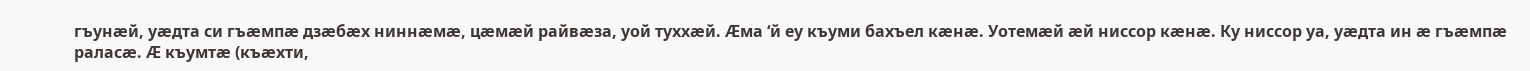гъунæй, уæдта си гъæмпæ дзæбæх ниннæмæ, цæмæй райвæза, уой туххæй. Æма ‘й еу къуми бахъел кæнæ. Уотемæй æй ниссор кæнæ. Ку ниссор уа, уæдта ин æ гъæмпæ раласæ. Æ къумтæ (къæхти,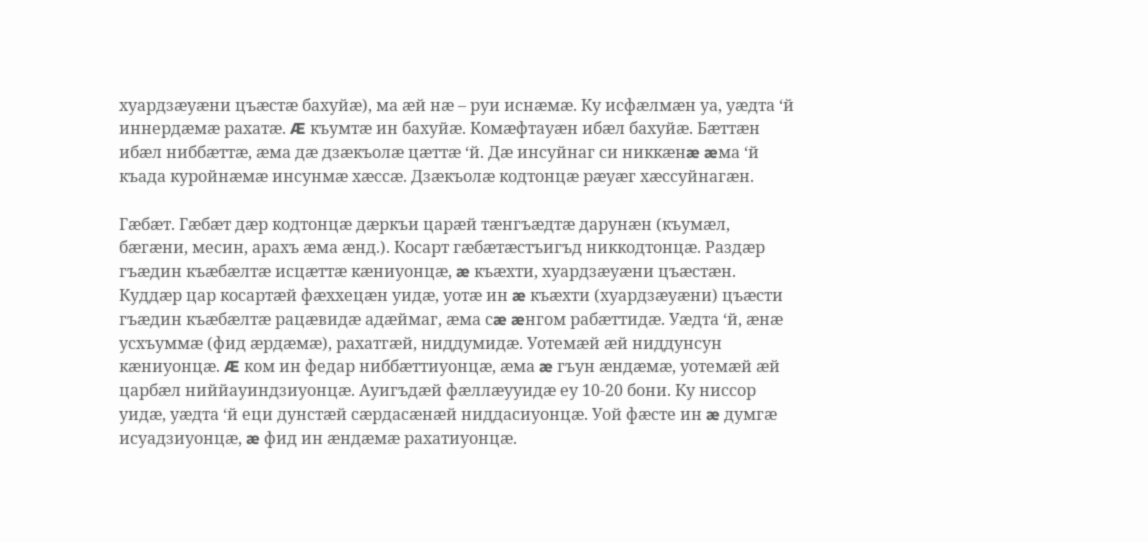хуардзæуæни цъæстæ бахуйæ), ма æй нæ – руи иснæмæ. Ку исфæлмæн уа, уæдта ‘й иннердæмæ рахатæ. Æ къумтæ ин бахуйæ. Комæфтауæн ибæл бахуйæ. Бæттæн ибæл ниббæттæ, æма дæ дзæкъолæ цæттæ ‘й. Дæ инсуйнаг си никкæнæ æма ‘й къада куройнæмæ инсунмæ хæссæ. Дзæкъолæ кодтонцæ рæуæг хæссуйнагæн.

Гæбæт. Гæбæт дæр кодтонцæ дæркъи царæй тæнгъæдтæ дарунæн (къумæл, бæгæни, месин, арахъ æма æнд.). Косарт гæбæтæстъигъд никкодтонцæ. Раздæр гъæдин къæбæлтæ исцæттæ кæниуонцæ, æ къæхти, хуардзæуæни цъæстæн. Куддæр цар косартæй фæххецæн уидæ, уотæ ин æ къæхти (хуардзæуæни) цъæсти гъæдин къæбæлтæ рацæвидæ адæймаг, æма сæ æнгом рабæттидæ. Уæдта ‘й, æнæ усхъуммæ (фид æрдæмæ), рахатгæй, ниддумидæ. Уотемæй æй ниддунсун кæниуонцæ. Æ ком ин федар ниббæттиуонцæ, æма æ гъун æндæмæ, уотемæй æй царбæл ниййауиндзиуонцæ. Ауигъдæй фæллæууидæ еу 10-20 бони. Ку ниссор уидæ, уæдта ‘й еци дунстæй сæрдасæнæй ниддасиуонцæ. Уой фæсте ин æ думгæ исуадзиуонцæ, æ фид ин æндæмæ рахатиуонцæ.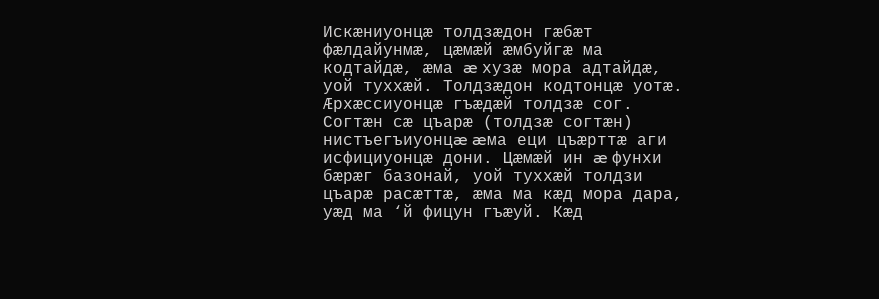Искæниуонцæ толдзæдон гæбæт фæлдайунмæ, цæмæй æмбуйгæ ма кодтайдæ, æма æ хузæ мора адтайдæ, уой туххæй. Толдзæдон кодтонцæ уотæ. Æрхæссиуонцæ гъæдæй толдзæ сог. Согтæн сæ цъарæ (толдзæ согтæн) нистъегъиуонцæ æма еци цъæрттæ аги исфициуонцæ дони. Цæмæй ин æ фунхи бæрæг базонай, уой туххæй толдзи цъарæ расæттæ, æма ма кæд мора дара, уæд ма ‘й фицун гъæуй. Кæд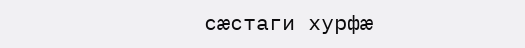сæстаги хурфæ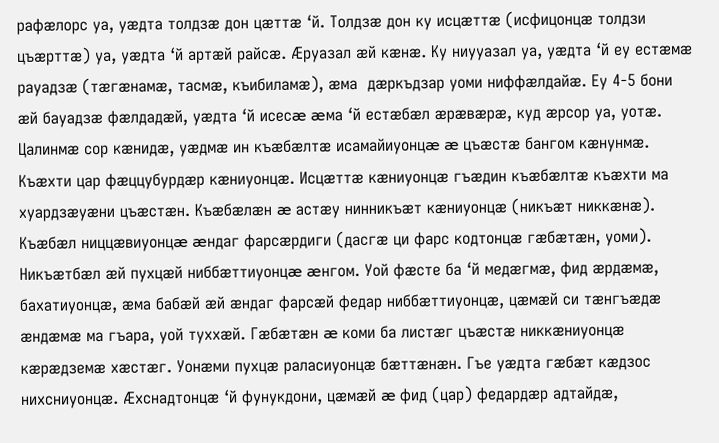рафæлорс уа, уæдта толдзæ дон цæттæ ‘й. Толдзæ дон ку исцæттæ (исфицонцæ толдзи цъæрттæ) уа, уæдта ‘й артæй райсæ. Æруазал æй кæнæ. Ку ниууазал уа, уæдта ‘й еу естæмæ рауадзæ (тæгæнамæ, тасмæ, къибиламæ), æма  дæркъдзар уоми ниффæлдайæ. Еу 4-5 бони æй бауадзæ фæлдадæй, уæдта ‘й исесæ æма ‘й естæбæл æрæвæрæ, куд æрсор уа, уотæ. Цалинмæ сор кæнидæ, уæдмæ ин къæбæлтæ исамайиуонцæ æ цъæстæ бангом кæнунмæ. Къæхти цар фæццубурдæр кæниуонцæ. Исцæттæ кæниуонцæ гъæдин къæбæлтæ къæхти ма хуардзæуæни цъæстæн. Къæбæлæн æ астæу нинникъæт кæниуонцæ (никъæт никкæнæ). Къæбæл ниццæвиуонцæ æндаг фарсæрдиги (дасгæ ци фарс кодтонцæ гæбæтæн, уоми). Никъæтбæл æй пухцæй ниббæттиуонцæ æнгом. Уой фæсте ба ‘й медæгмæ, фид æрдæмæ, бахатиуонцæ, æма бабæй æй æндаг фарсæй федар ниббæттиуонцæ, цæмæй си тæнгъæдæ æндæмæ ма гъара, уой туххæй. Гæбæтæн æ коми ба листæг цъæстæ никкæниуонцæ кæрæдземæ хæстæг. Уонæми пухцæ раласиуонцæ бæттæнæн. Гъе уæдта гæбæт кæдзос нихсниуонцæ. Æхснадтонцæ ‘й фунукдони, цæмæй æ фид (цар) федардæр адтайдæ,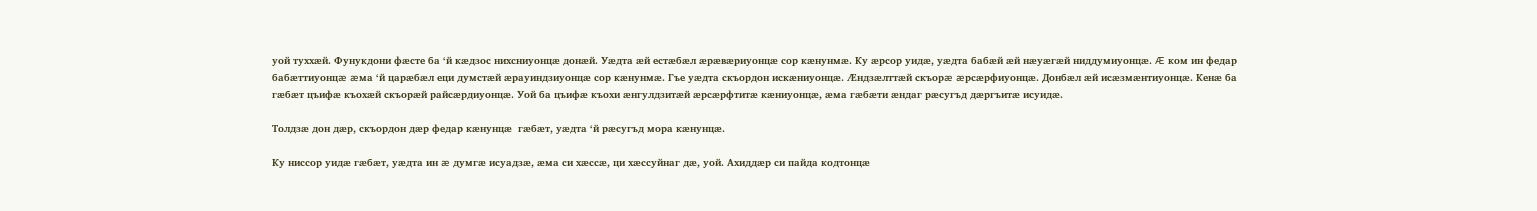уой туххæй. Фунукдони фæсте ба ‘й кæдзос нихсниуонцæ донæй. Уæдта æй естæбæл æрæвæриуонцæ сор кæнунмæ. Ку æрсор уидæ, уæдта бабæй æй нæуæгæй ниддумиуонцæ. Æ ком ин федар бабæттиуонцæ æма ‘й царæбæл еци думстæй æрауиндзиуонцæ сор кæнунмæ. Гъе уæдта скъордон искæниуонцæ. Æндзæлттæй скъорæ æрсæрфиуонцæ. Донбæл æй исæзмæнтиуонцæ. Кенæ ба гæбæт цъифæ къохæй скъорæй райсæрдиуонцæ. Уой ба цъифæ къохи æнгулдзитæй æрсæрфтитæ кæниуонцæ, æма гæбæти æндаг рæсугъд дæргъитæ исуидæ.

Толдзæ дон дæр, скъордон дæр федар кæнунцæ  гæбæт, уæдта ‘й рæсугъд мора кæнунцæ.

Ку ниссор уидæ гæбæт, уæдта ин æ думгæ исуадзæ, æма си хæссæ, ци хæссуйнаг дæ, уой. Ахиддæр си пайда кодтонцæ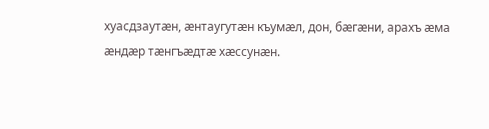хуасдзаутæн, æнтаугутæн къумæл, дон, бæгæни, арахъ æма æндæр тæнгъæдтæ хæссунæн.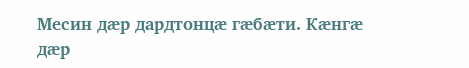Месин дæр дардтонцæ гæбæти. Кæнгæ дæр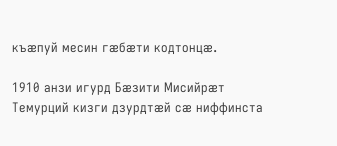къæпуй месин гæбæти кодтонцæ.

1910 анзи игурд Бæзити Мисийрæт Темурций кизги дзурдтæй сæ ниффинста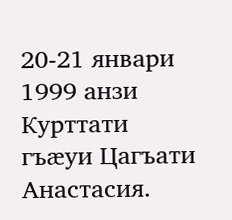20-21 январи 1999 анзи Курттати гъæуи Цагъати Анастасия.